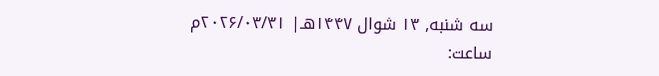سه شنبه, ۱۳ شوال ۱۴۴۷هـ| ۲۰۲۶/۰۳/۳۱م
ساعت: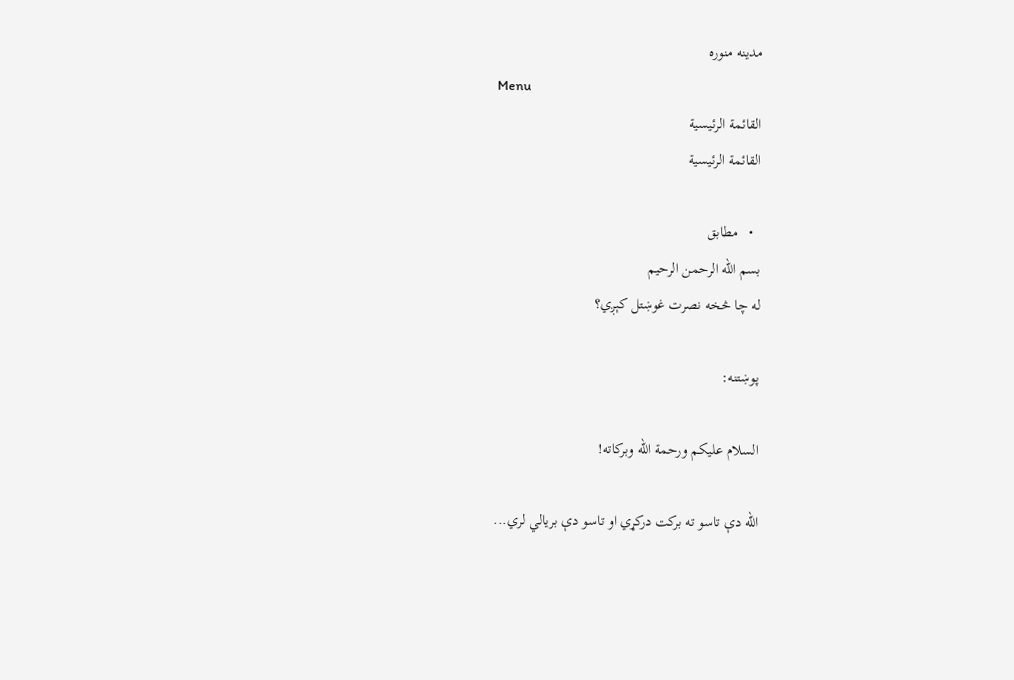مدینه منوره
Menu
القائمة الرئيسية
القائمة الرئيسية

  •   مطابق
بسم الله الرحمن الرحيم
له چا څخه نصرت غوښتل کېږي؟

پوښتنه:

السلام علیکم ورحمة الله وبرکاته!

الله دې تاسو ته برکت درکړي او تاسو دې بریالي لري...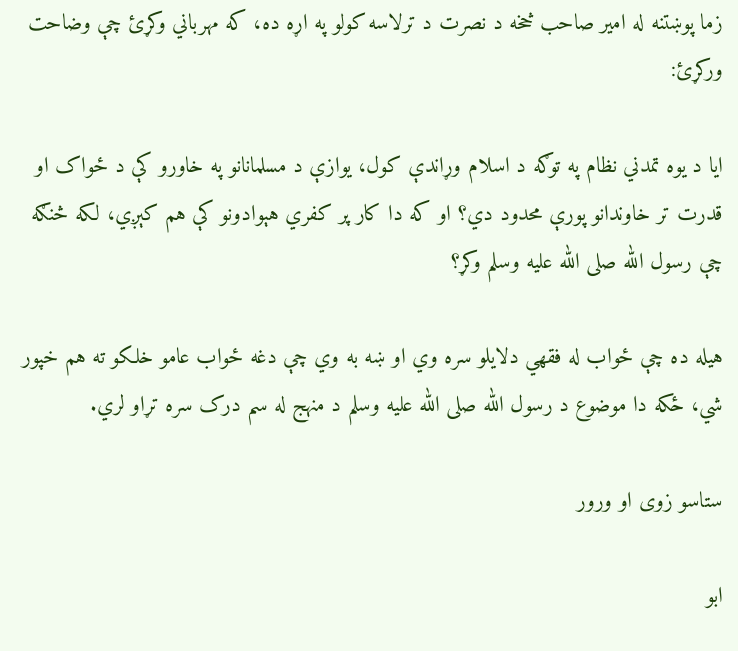زما پوښتنه له امیر صاحب څخه د نصرت د ترلاسه کولو په اړه ده، که مهرباني وکړئ چې وضاحت ورکړئ:

ایا د یوه تمدني نظام په توګه د اسلام وړاندې کول، یوازې د مسلمانانو په خاورو کې د ځواک او قدرت تر خاوندانو پورې محدود دي؟ او که دا کار پر کفري هېوادونو کې هم کېږي، لکه څنګه چې رسول الله صلى الله عليه وسلم وکړ؟

هیله ده چې ځواب له فقهي دلایلو سره وي او ښه به وي چې دغه ځواب عامو خلکو ته هم خپور شي، ځکه دا موضوع د رسول الله صلى الله عليه وسلم د منهج له سم درک سره تړاو لري.

ستاسو زوی او ورور

ابو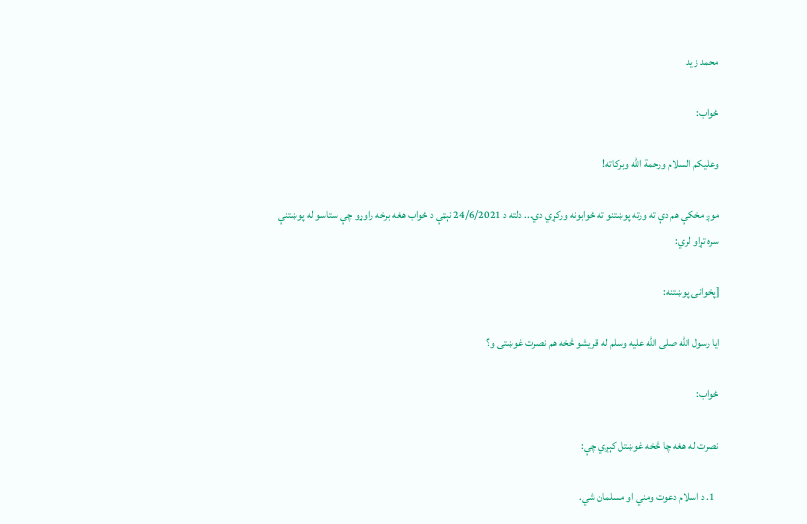محمد زید

ځواب:

وعلیکم السلام ورحمة الله وبرکاته!

موږ مخکې هم دې ته ورته پوښتنو ته ځوابونه ورکړي دي... دلته د 24/6/2021 نېټې د ځواب هغه برخه راوړو چې ستاسو له پوښتنې سره تړاو لري:

[پخوانۍ پوښتنه:

ایا رسول الله صلى الله عليه وسلم له قریشو څخه هم نصرت غوښتی و؟

ځواب:

نصرت له هغه چا څخه غوښتل کېږي چې:

  1. د اسلام دعوت ومني او مسلمان شي.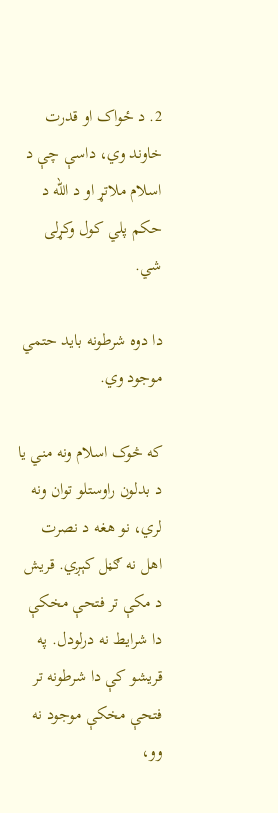2. د ځواک او قدرت خاوند وي، داسې چې د اسلام ملاتړ او د الله د حکم پلي کول وکړلی شي.

دا دوه شرطونه باید حتمي موجود وي.

که څوک اسلام ونه مني یا د بدلون راوستلو توان ونه لري، نو هغه د نصرت اهل نه ګڼل کېږي. قریش د مکې تر فتحې مخکې دا شرایط نه درلودل. په قریشو کې دا شرطونه تر فتحې مخکې موجود نه وو،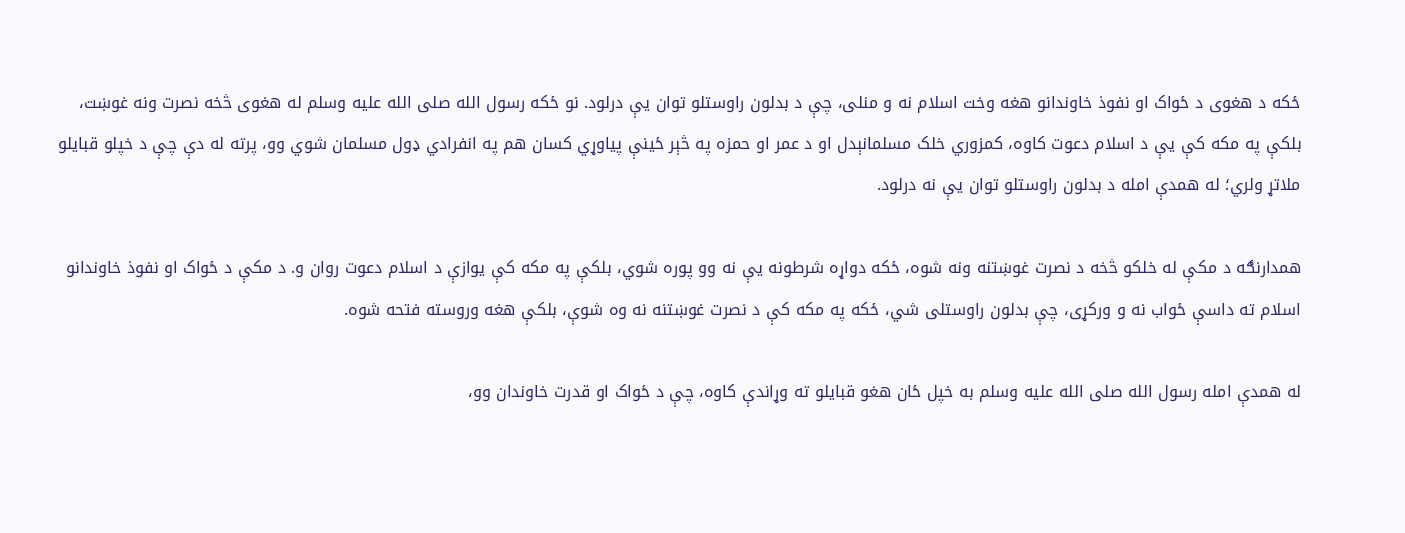ځکه د هغوی د ځواک او نفوذ خاوندانو هغه وخت اسلام نه و منلی، چې د بدلون راوستلو توان یې درلود. نو ځکه رسول الله صلى الله عليه وسلم له هغوی څخه نصرت ونه غوښت، بلکې په مکه کې یې د اسلام دعوت کاوه، کمزوري خلک مسلمانېدل او د عمر او حمزه په څېر ځینې پیاوړي کسان هم په انفرادي ډول مسلمان شوي وو، پرته له دې چې د خپلو قبایلو ملاتړ ولري؛ له همدې امله د بدلون راوستلو توان یې نه درلود.

همدارنګه د مکې له خلکو څخه د نصرت غوښتنه ونه شوه، ځکه دواړه شرطونه یې نه وو پوره شوي، بلکې په مکه کې یوازې د اسلام دعوت روان و. د مکې د ځواک او نفوذ خاوندانو اسلام ته داسې ځواب نه و ورکړی، چې بدلون راوستلی شي، ځکه په مکه کې د نصرت غوښتنه نه وه شوې، بلکې هغه وروسته فتحه شوه.

له همدې امله رسول الله صلى الله عليه وسلم به خپل ځان هغو قبایلو ته وړاندې کاوه، چې د ځواک او قدرت خاوندان وو،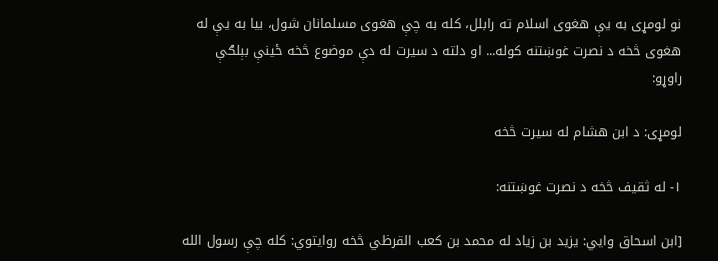نو لومړی به یې هغوی اسلام ته رابلل، کله به چې هغوی مسلمانان شول، بیا به یې له هغوی څخه د نصرت غوښتنه کوله... او دلته د سیرت له دې موضوع څخه ځینې بېلګې راوړو:

لومړی: د ابن هشام له سیرت څخه

۱- له ثقیف څخه د نصرت غوښتنه:

[ابن اسحاق وايي: يزيد بن زياد له محمد بن کعب القرظي څخه روايتوي: کله چې رسول الله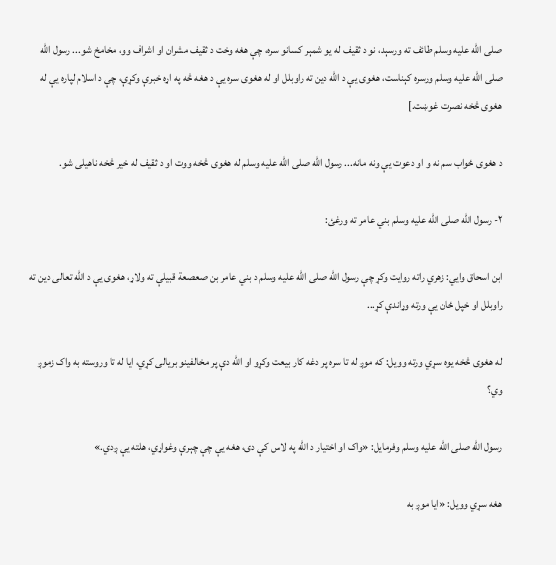صلى الله عليه وسلم طائف ته ورسېد، نو د ثقيف له يو شمېر کسانو سره، چې هغه وخت د ثقيف مشران او اشراف وو، مخامخ شو... رسول الله صلى الله عليه وسلم ورسره کېناست، هغوی یې د الله دین ته راوبلل او له هغوی سره یې د هغه څه په اړه خبرې وکړې، چې د اسلام لپاره یې له هغوی څخه نصرت غوښت.]

د هغوی ځواب سم نه و او دعوت یې ونه مانه... رسول الله صلى الله عليه وسلم له هغوی څخه ووت او د ثقیف له خیر څخه ناهیلی شو.

۲- رسول الله صلى الله عليه وسلم بني عامر ته ورغئ:

ابن اسحاق وايي: زهري راته روايت وکړ چې رسول الله صلى الله عليه وسلم د بني عامر بن صعصعة قبيلې ته ولاړ، هغوی یې د الله تعالی دین ته راوبلل او خپل ځان یې ورته وړاندې کړ...

له هغوی څخه يوه سړي ورته وويل: که موږ له تا سره پر دغه کار بیعت وکړو او الله دې پر مخالفينو بريالی کړي، ايا له تا وروسته به واک زموږ وي؟

رسول الله صلى الله عليه وسلم وفرمایل: «واک او اختیار د الله په لاس کې دی، هغه یې چې چېرې وغواړي، هلته یې ږدي.»

هغه سړي وويل: «ايا موږ به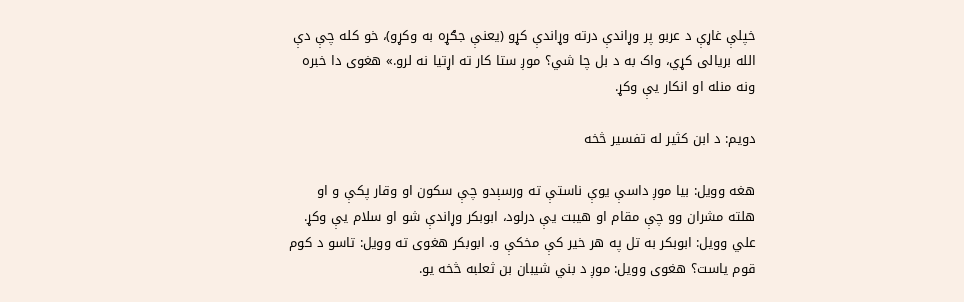خپلې غاړې د عربو پر وړاندې درته وړاندې کړو (یعنې جګړه به وکړو)، خو کله چې دې الله بريالی کړي، واک به د بل چا شي؟ موږ ستا کار ته اړتیا نه لرو.» هغوی دا خبره ونه منله او انکار یې وکړ.

دویم: د ابن کثیر له تفسیر څخه

هغه وویل: بیا موږ داسې یوې ناستې ته ورسېدو چې سکون او وقار پکې و او هلته مشران وو چې مقام او هیبت یې درلود، ابوبکر وړاندې شو او سلام یې وکړ. علي وویل: ابوبکر به تل په هر خیر کې مخکې و. ابوبکر هغوی ته وویل: تاسو د کوم قوم یاست؟ هغوی وویل: موږ د بني شیبان بن ثعلبه څخه یو.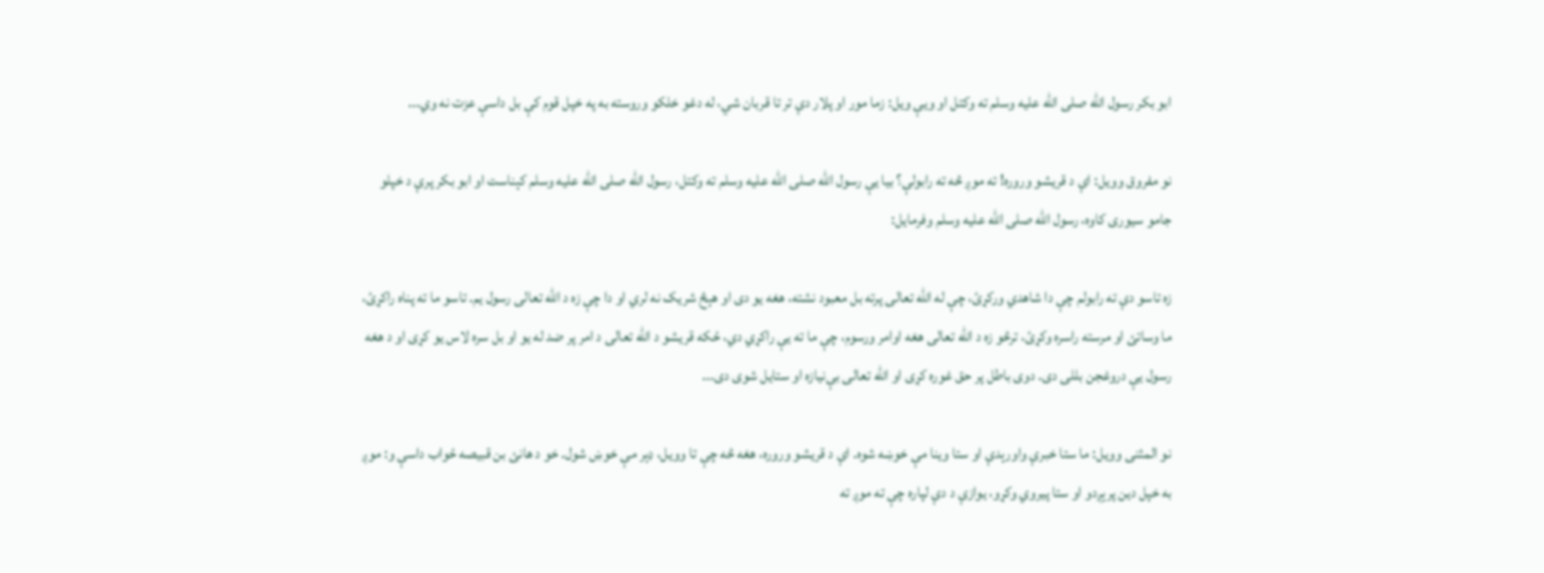ابو بکر رسول الله صلى الله عليه وسلم ته وکتل او ویې ویل: زما مور او پلار دې تر تا قربان شي، له دغو خلکو وروسته به په خپل قوم کې بل داسې عزت نه وي...

نو مفروق وویل: اې د قریشو وروره! ته موږ څه ته رابولې؟ بیا یې رسول الله صلى الله عليه وسلم ته وکتل، رسول الله صلى الله عليه وسلم کېناست او ابو بکر پرې د خپلو جامو سیوری کاوه، رسول الله صلى الله عليه وسلم وفرمایل:

زه تاسو دې ته رابولم چې دا شاهدي ورکړئ، چې له الله تعالی پرته بل معبود نشته، هغه یو دی او هېڅ شریک نه لري او دا چې زه د الله تعالی رسول یم. تاسو ما ته پناه راکړئ، ما وساتئ او مرسته راسره وکړئ، ترڅو زه د الله تعالی هغه اوامر ورسوم، چې ما ته یې راکړي دي، ځکه قریشو د الله تعالی د امر پر ضد له یو او بل سره لاس یو کړی او د هغه رسول یې دروغجن بللی دی. دوی باطل پر حق غوره کړی او الله تعالی بې‌نیازه او ستایل شوی دی...

نو المثنی وویل: ما ستا خبرې واورېدې او ستا وینا مې خوښه شوه. اې د قریشو وروره، هغه څه چې تا وویل، ډېر مې خوښ شول. خو د هانئ بن قبیصه ځواب داسې و: موږ به خپل دین پرېږدو او ستا پیروي وکړو، یوازې د دې لپاره چې ته موږ ته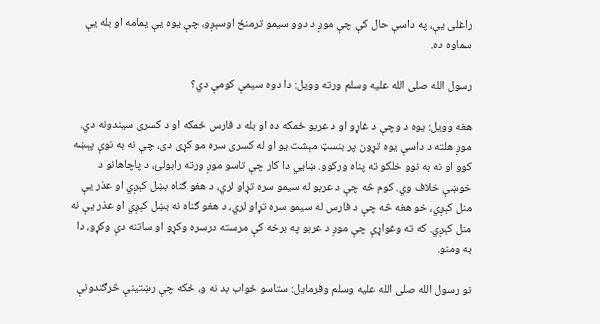راغلی یې، په داسې حال کې چې موږ د دوو سیمو ترمنځ اوسېږو، چې یوه یې یمامه او بله یې سماوه ده.

رسول الله صلى الله عليه وسلم ورته وویل: دا دوه سیمې کومې دي؟

هغه وویل: یوه د وچې د غاړو او د عربو ځمکه ده او بله د فارس ځمکه او د کسرى سیندونه دي. موږ هلته د داسې یوه تړون پر بنسټ مېشت یو او له کسرى سره مو کړی دی، چې نه به نوې پېښه کوو او نه به نوو خلکو ته پناه ورکوو. ښایي دا کار چې تاسو موږ ورته رابولئ، د پاچاهانو د خوښې خلاف وي. کوم څه چې د عربو له سیمو سره تړاو لري، د هغو ګناه بښل کېږي او عذر یې منل کېږي، خو هغه څه چې د فارس له سیمو سره تړاو لري، د هغو ګناه نه بښل کېږي او عذر یې نه منل کېږي. که ته وغواړې چې موږ د عربو په برخه کې مرسته درسره وکړو او ساتنه دې وکړو، دا به ومنو.

نو رسول الله صلى الله عليه وسلم وفرمایل: ستاسو ځواب بد نه و، ځکه چې رښتینې څرګندونې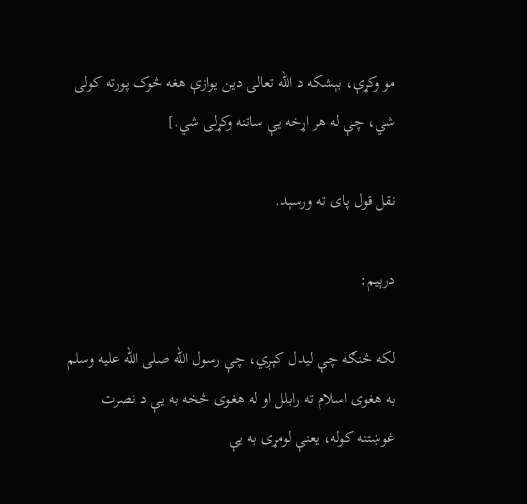مو وکړې، بېشکه د الله تعالی دین یوازې هغه څوک پورته کولی شي، چې له هر اړخه یې ساتنه وکړلی شي.]

نقل قول پای ته ورسېد.

درېیم:

لکه څنګه چې لیدل کېږي، چې رسول الله صلى الله عليه وسلم به هغوی اسلام ته رابلل او له هغوی څخه به یې د نصرت غوښتنه کوله، یعنې لومړی به یې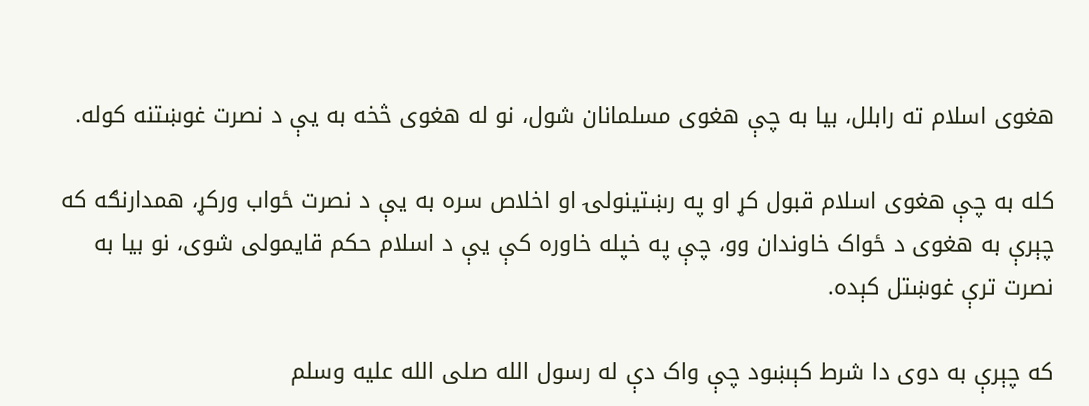هغوی اسلام ته رابلل، بیا به چې هغوی مسلمانان شول، نو له هغوی څخه به یې د نصرت غوښتنه کوله.

کله به چې هغوی اسلام قبول کړ او په رښتینولۍ او اخلاص سره به یې د نصرت ځواب ورکړ، همدارنګه که چېرې به هغوی د ځواک خاوندان وو، چې په خپله خاوره کې یې د اسلام حکم قایمولی شوی، نو بیا به نصرت ترې غوښتل کېده.

که چېرې به دوی دا شرط کېښود چې واک دې له رسول الله صلى الله عليه وسلم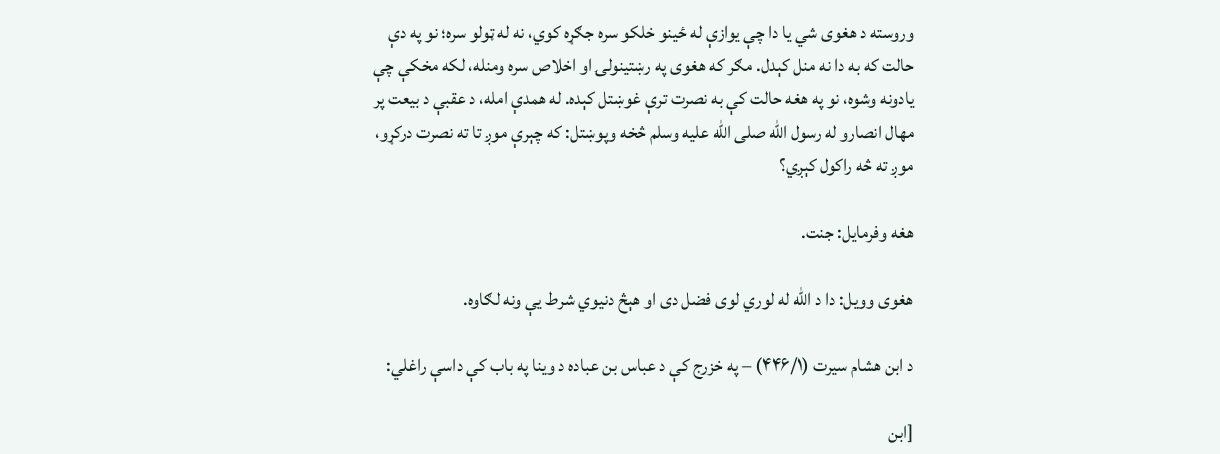وروسته د هغوی شي یا دا چې یوازې له ځینو خلکو سره جګړه کوي، نه له ټولو سره؛ نو په دې حالت که به دا نه منل کېدل. مګر که هغوی په رښتینولۍ او اخلاص سره ومنله، لکه مخکې چې یادونه وشوه، نو په هغه حالت کې به نصرت ترې غوښتل کېده. له همدې امله، د عقبې د بیعت پر مهال انصارو له رسول الله صلى الله عليه وسلم څخه وپوښتل: که چېرې موږ تا ته نصرت درکړو، موږ ته څه راکول کېږي؟

هغه وفرمایل: جنت.

هغوی وویل: دا د الله له لوري لوی فضل دی او هېڅ دنیوي شرط یې ونه لګاوه.

د ابن هشام سیرت (۴۴۶/۱) – په خزرج کې د عباس بن عباده د وینا په باب کې داسې راغلي:

[ابن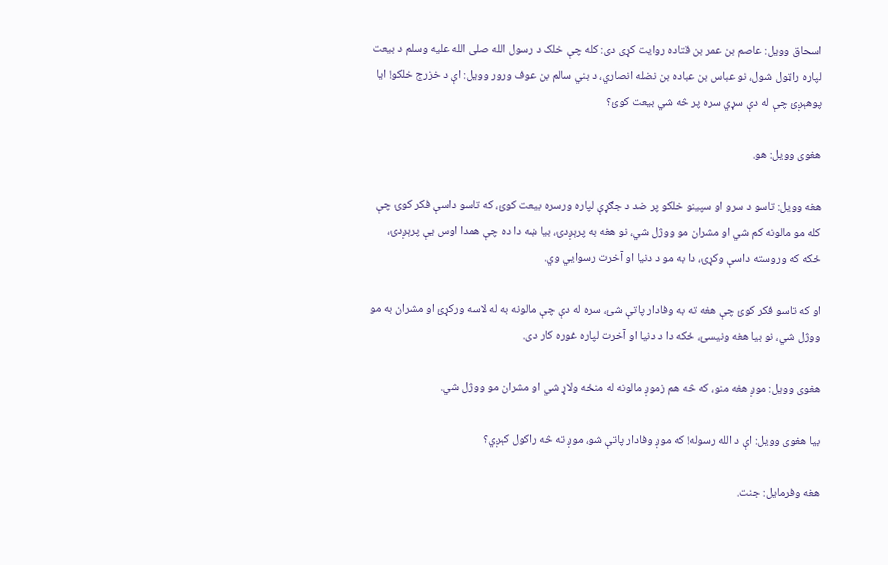اسحاق وویل: عاصم بن عمر بن قتاده روایت کړی دی: کله چې خلک د رسول الله صلى الله عليه وسلم د بیعت لپاره راټول شول، نو عباس بن عباده بن نضله انصاري، د بني سالم بن عوف ورور وویل: اې د خزرج خلکو! ایا پوهېږئ چې له دې سړي سره پر څه شي بیعت کوئ؟

هغوی وویل: هو.

هغه وویل: تاسو د سرو او سپینو خلکو پر ضد د جګړې لپاره ورسره بیعت کوئ، که تاسو داسې فکر کوئ چې کله مو مالونه کم شي او مشران مو ووژل شي، نو هغه به پرېږدئ، بیا ښه دا ده چې همدا اوس یې پرېږدئ، ځکه که وروسته داسې وکړئ، دا به مو د دنیا او آخرت رسوايي وي.

او که تاسو فکر کوئ چې هغه ته به وفادار پاتې شئ، سره له دې چې مالونه به له لاسه ورکړئ او مشران به مو ووژل شي، نو بیا هغه ونیسئ، ځکه دا د دنیا او آخرت لپاره غوره کار دی.

هغوی وویل: موږ هغه منو، که څه هم زموږ مالونه له منځه ولاړ شي او مشران مو ووژل شي.

بیا هغوی وویل: اې د الله رسوله! که موږ وفادار پاتې شو، موږ ته څه راکول کېږي؟

هغه وفرمایل: جنت.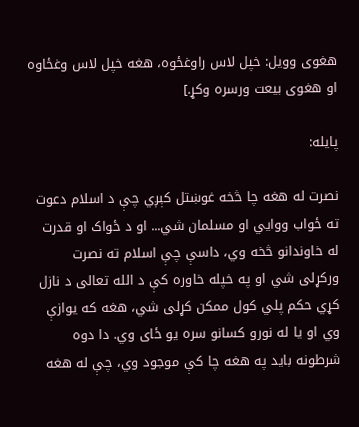هغوی وویل: خپل لاس راوغځوه، هغه خپل لاس وغځاوه او هغوی بیعت ورسره وکړ.]

پایله:

نصرت له هغه چا څخه غوښتل کېږي چې د اسلام دعوت ته ځواب ووايي او مسلمان شي... او د ځواک او قدرت له خاوندانو څخه وي، داسې چې اسلام ته نصرت ورکړلی شي او په خپله خاوره کې د الله تعالی د نازل کړي حکم پلي کول ممکن کړلی شي، هغه که یوازې وي او یا له نورو کسانو سره یو ځای وي. دا دوه شرطونه باید په هغه چا کې موجود وي، چې له هغه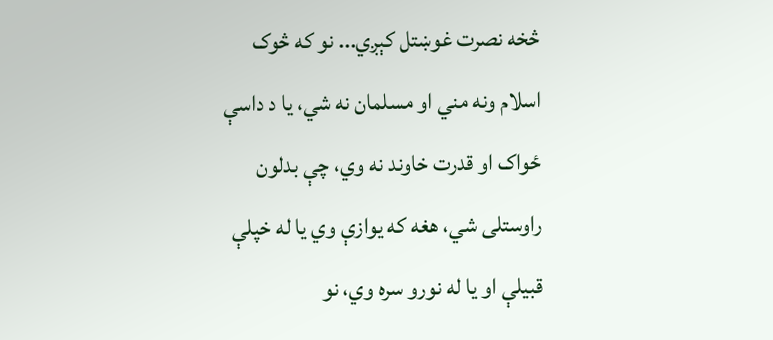څخه نصرت غوښتل کېږي... نو که څوک اسلام ونه مني او مسلمان نه شي، یا د داسې ځواک او قدرت خاوند نه وي، چې بدلون راوستلی شي، هغه که یوازې وي یا له خپلې قبیلې او یا له نورو سره وي، نو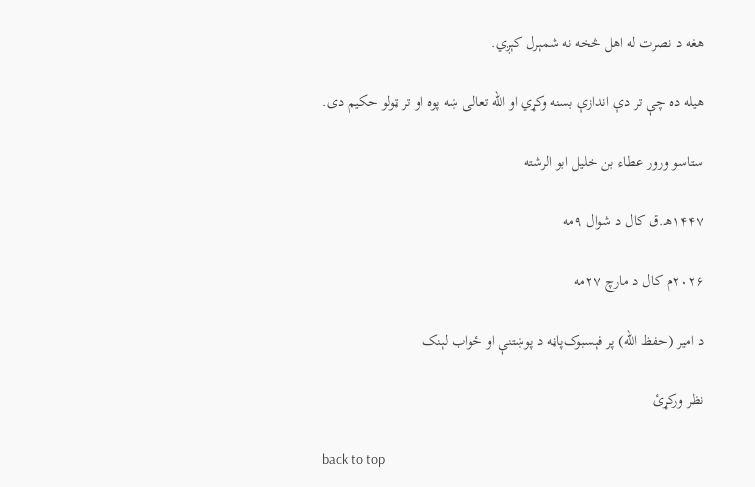هغه د نصرت له اهل څخه نه شمېرل کېږي.

هیله ده چې تر دې اندازې بسنه وکړي او الله تعالی ښه پوه او تر ټولو حکیم دی.

ستاسو ورور عطاء بن خلیل ابو الرشته

۱۴۴۷هـ.ق کال د شوال ۹مه

۲۰۲۶م کال د مارچ ۲۷مه

د امیر (حفظ الله) پر فېسبوک‌پاڼه د پوښتنې او ځواب لېنک

نظر ورکړئ

back to top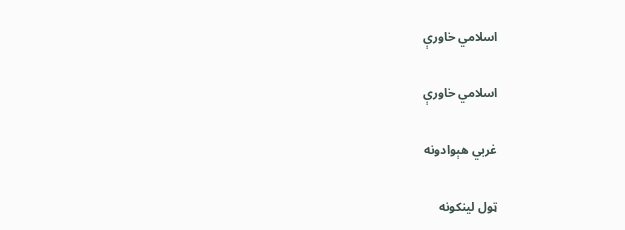اسلامي خاورې

اسلامي خاورې

غربي هېوادونه

ټول لینکونه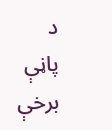د پاڼې برخې